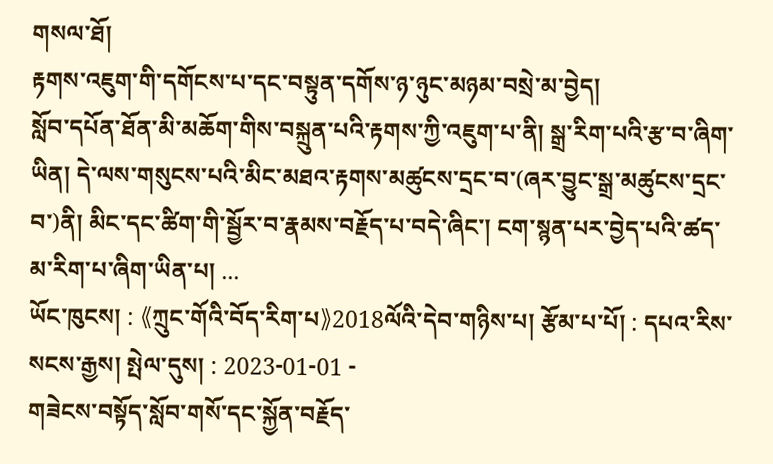གསལ་ཐོ།
རྟགས་འཇུག་གི་དགོངས་པ་དང་བསྟུན་དགོས་ཉ་ཉུང་མཉམ་བསྲེ་མ་བྱེད།
སློབ་དཔོན་ཐོན་མི་མཆོག་གིས་བསྐྲུན་པའི་རྟགས་ཀྱི་འཇུག་པ་ནི། སྒྲ་རིག་པའི་རྩ་བ་ཞིག་ཡིན། དེ་ལས་གསུངས་པའི་མིང་མཐའ་རྟགས་མཚུངས་དྲང་བ་(ཞར་བྱུང་སྒྲ་མཚུངས་དྲང་བ་)ནི། མིང་དང་ཚིག་གི་སྦྱོར་བ་རྣམས་བརྗོད་པ་བདེ་ཞིང་། ངག་སྙན་པར་བྱེད་པའི་ཚད་མ་རིག་པ་ཞིག་ཡིན་པ། ...
ཡོང་ཁུངས། : 《ཀྲུང་གོའི་བོད་རིག་པ》2018ལོའི་དེབ་གཉིས་པ། རྩོམ་པ་པོ། : དཔའ་རིས་སངས་རྒྱས། སྤེལ་དུས། : 2023-01-01 -
གཟེངས་བསྟོད་སློབ་གསོ་དང་སྐྱོན་བརྗོད་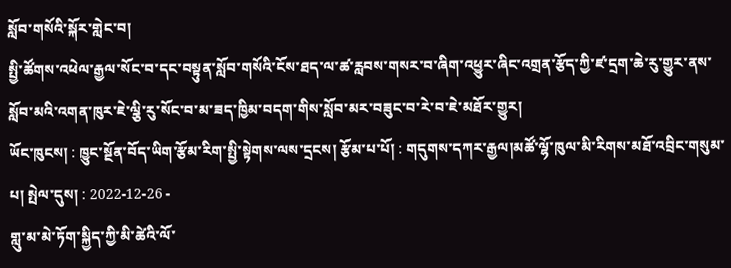སློབ་གསོའི་སྐོར་གླེང་བ།
སྤྱི་ཚོགས་འཕེལ་རྒྱལ་སོང་བ་དང་བསྟུན་སློབ་གསོའི་ངོས་ཐད་ལ་ཚ་རླབས་གསར་བ་ཞིག་འཕྱུར་ཞིང་འགྲན་རྩོད་ཀྱི་ཛ་དྲག་ཆེ་རུ་གྱུར་ནས་སློབ་མའི་འགན་ཁུར་ཇེ་ལྕི་རུ་སོང་བ་མ་ཟད་ཁྱིམ་བདག་གིས་སློབ་མར་བཟུང་བ་རེ་བ་ཇེ་མཐོར་གྱུར།
ཡོང་ཁུངས། : ཁྱུང་སྔོན་བོད་ཡིག་རྩོམ་རིག་སྤྱི་སྟེགས་ལས་དྲངས། རྩོམ་པ་པོ། : གདུགས་དཀར་རྒྱལ།མཚོ་ལྷོ་ཁུལ་མི་རིགས་མཐོ་འབྲིང་གསུམ་པ། སྤེལ་དུས། : 2022-12-26 -
གླུ་མ་མེ་ཏོག་སྐྱིད་ཀྱི་མི་ཚེའི་ལོ་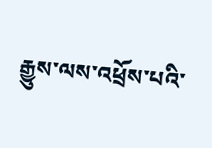རྒྱུས་ལས་འཕྲོས་པའི་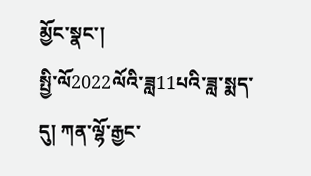མྱོང་སྣང་།
སྤྱི་ལོ2022ལོའི་ཟླ11པའི་ཟླ་སྨད་དུ། ཀན་ལྷོ་རྒྱང་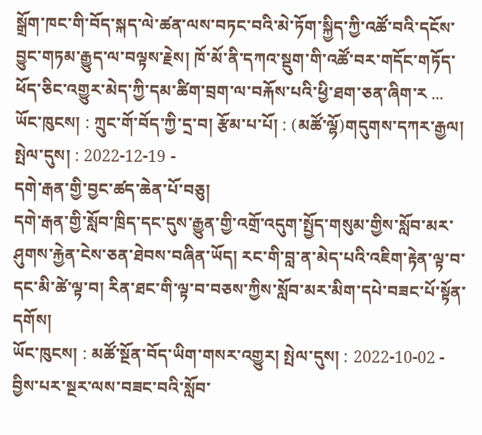སྒྲོག་ཁང་གི་བོད་སྐད་ལེ་ཚན་ལས་བཏང་བའི་མེ་ཏོག་སྐྱིད་ཀྱི་འཚོ་བའི་དངོས་བྱུང་གཏམ་རྒྱུད་ལ་བལྟས་རྗེས། ཁོ་མོ་ནི་དཀའ་སྡུག་གི་འཚོ་བར་གདོང་གཏོད་ཕོད་ཅིང་འགྱུར་མེད་ཀྱི་དམ་ཚིག་བྲག་ལ་བརྐོས་པའི་ཕྱི་ཐག་ཅན་ཞིག་ར ...
ཡོང་ཁུངས། : ཀྲུང་གོ་བོད་ཀྱི་དྲ་བ། རྩོམ་པ་པོ། : (མཚོ་ལྷོ)གདུགས་དཀར་རྒྱལ། སྤེལ་དུས། : 2022-12-19 -
དགེ་རྒན་གྱི་བྱང་ཚད་ཆེན་པོ་བཅུ།
དགེ་རྒན་གྱི་སློབ་ཁྲིད་དང་དུས་རྒྱུན་གྱི་འགྲོ་འདུག་སྤྱོད་གསུམ་གྱིས་སློབ་མར་ཤུགས་རྐྱེན་ངེས་ཅན་ཐེབས་བཞིན་ཡོད། རང་གི་བླ་ན་མེད་པའི་འཇིག་རྟེན་ལྟ་བ་དང་མི་ཚེ་ལྟ་བ། རིན་ཐང་གི་ལྟ་བ་བཅས་ཀྱིས་སློབ་མར་མིག་དཔེ་བཟང་པོ་སྟོན་དགོས།
ཡོང་ཁུངས། : མཚོ་སྔོན་བོད་ཡིག་གསར་འགྱུར། སྤེལ་དུས། : 2022-10-02 -
བྱིས་པར་སྔར་ལས་བཟང་བའི་སློབ་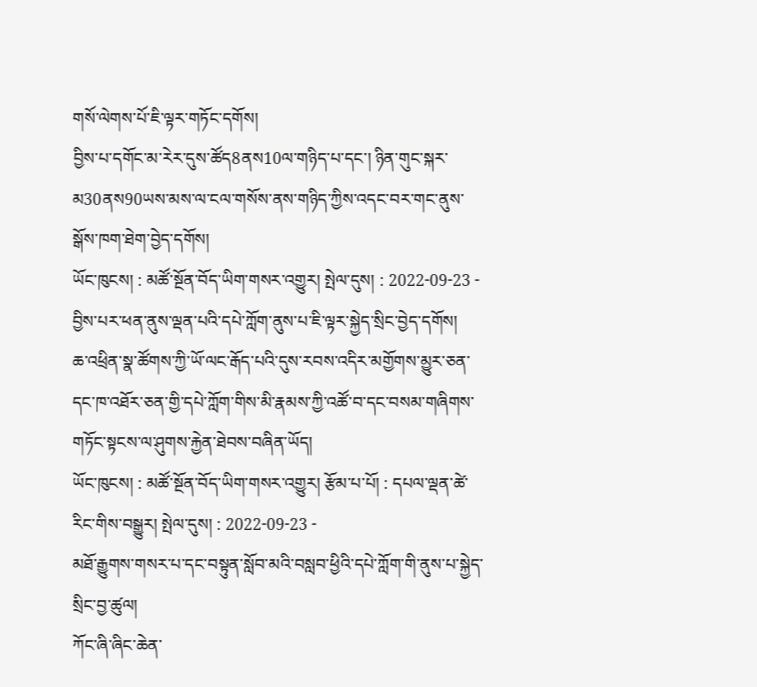གསོ་ལེགས་པོ་ཇི་ལྟར་གཏོང་དགོས།
བྱིས་པ་དགོང་མ་རེར་དུས་ཚོད8ནས10ལ་གཉིད་པ་དང་། ཉིན་གུང་སྐར་མ30ནས90ཡས་མས་ལ་ངལ་གསོས་ནས་གཉིད་ཀྱིས་འདང་བར་གང་ནུས་སྒོས་ཁག་ཐེག་བྱེད་དགོས།
ཡོང་ཁུངས། : མཚོ་སྔོན་བོད་ཡིག་གསར་འགྱུར། སྤེལ་དུས། : 2022-09-23 -
བྱིས་པར་ཕན་ནུས་ལྡན་པའི་དཔེ་ཀློག་ནུས་པ་ཇི་ལྟར་སྐྱེད་སྲིང་བྱེད་དགོས།
ཆ་འཕྲིན་སྣ་ཚོགས་ཀྱི་ཡོ་ལང་རྒོད་པའི་དུས་རབས་འདིར་མགྱོགས་མྱུར་ཅན་དང་ཁ་འཐོར་ཅན་གྱི་དཔེ་ཀློག་གིས་མི་རྣམས་ཀྱི་འཚོ་བ་དང་བསམ་གཞིགས་གཏོང་སྟངས་ལ་ཤུགས་རྐྱེན་ཐེབས་བཞིན་ཡོད།
ཡོང་ཁུངས། : མཚོ་སྔོན་བོད་ཡིག་གསར་འགྱུར། རྩོམ་པ་པོ། : དཔལ་ལྡན་ཚེ་རིང་གིས་བསྒྱུར། སྤེལ་དུས། : 2022-09-23 -
མཐོ་རྒྱུགས་གསར་པ་དང་བསྟུན་སློབ་མའི་བསླབ་ཕྱིའི་དཔེ་ཀློག་གི་ནུས་པ་སྐྱེད་སྲིང་བྱ་ཚུལ།
ཀོང་ཞི་ཞིང་ཆེན་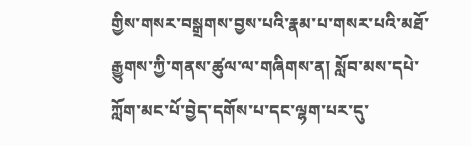གྱིས་གསར་བསྒྲགས་བྱས་པའི་རྣམ་པ་གསར་པའི་མཐོ་རྒྱུགས་ཀྱི་གནས་ཚུལ་ལ་གཞིགས་ན། སློབ་མས་དཔེ་ཀློག་མང་པོ་བྱེད་དགོས་པ་དང་ལྷག་པར་དུ་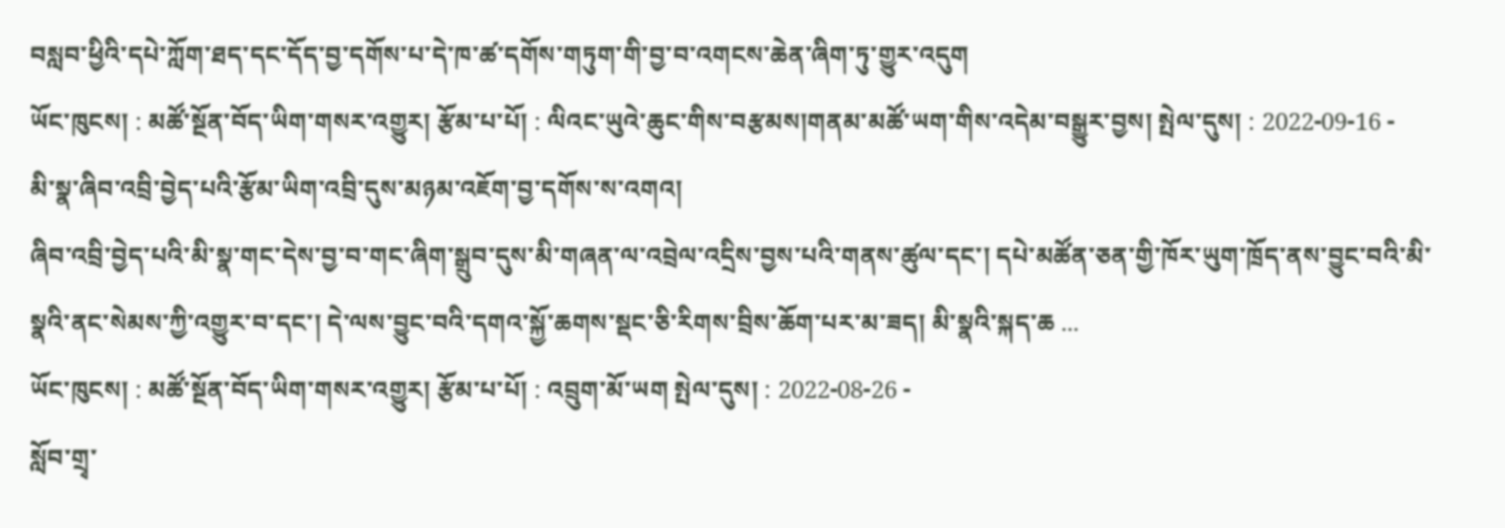བསླབ་ཕྱིའི་དཔེ་ཀློག་ཐད་དང་དོད་བྱ་དགོས་པ་དེ་ཁ་ཚ་དགོས་གཏུག་གི་བྱ་བ་འགངས་ཆེན་ཞིག་ཏུ་གྱུར་འདུག
ཡོང་ཁུངས། : མཚོ་སྔོན་བོད་ཡིག་གསར་འགྱུར། རྩོམ་པ་པོ། : ལིའང་ཡུའེ་ཆུང་གིས་བརྩམས།གནམ་མཚོ་ཡག་གིས་འདེམ་བསྒྱུར་བྱས། སྤེལ་དུས། : 2022-09-16 -
མི་སྣ་ཞིབ་འབྲི་བྱེད་པའི་རྩོམ་ཡིག་འབྲི་དུས་མཉམ་འཇོག་བྱ་དགོས་ས་འགའ།
ཞིབ་འབྲི་བྱེད་པའི་མི་སྣ་གང་དེས་བྱ་བ་གང་ཞིག་སྒྲུབ་དུས་མི་གཞན་ལ་འབྲེལ་འདྲིས་བྱས་པའི་གནས་ཚུལ་དང་། དཔེ་མཚོན་ཅན་གྱི་ཁོར་ཡུག་ཁྲོད་ནས་བྱུང་བའི་མི་སྣའི་ནང་སེམས་ཀྱི་འགྱུར་བ་དང་། དེ་ལས་བྱུང་བའི་དགའ་སྐྱོ་ཆགས་སྡང་ཅི་རིགས་བྲིས་ཆོག་པར་མ་ཟད། མི་སྣའི་སྐད་ཆ ...
ཡོང་ཁུངས། : མཚོ་སྔོན་བོད་ཡིག་གསར་འགྱུར། རྩོམ་པ་པོ། : འབྲུག་མོ་ཡག སྤེལ་དུས། : 2022-08-26 -
སློབ་གྲྭ་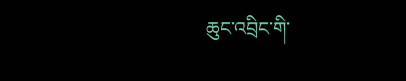ཆུང་འབྲིང་གི་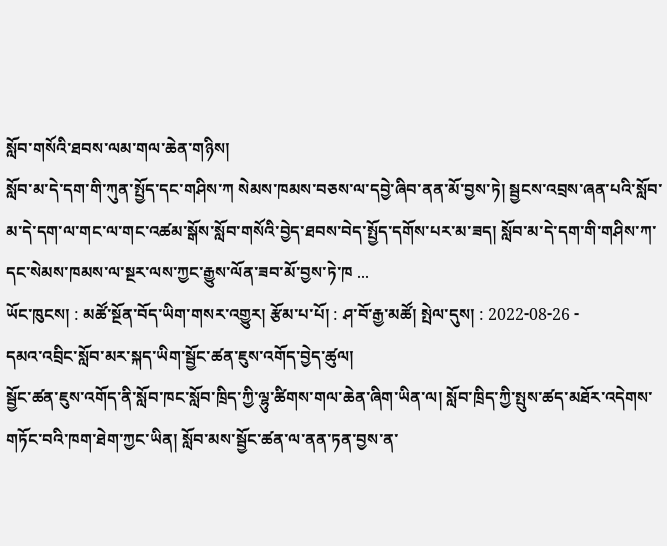སློབ་གསོའི་ཐབས་ལམ་གལ་ཆེན་གཉིས།
སློབ་མ་དེ་དག་གི་ཀུན་སྤྱོད་དང་གཤིས་ཀ སེམས་ཁམས་བཅས་ལ་དབྱེ་ཞིབ་ནན་མོ་བྱས་ཏེ། སྦྱངས་འབྲས་ཞན་པའི་སློབ་མ་དེ་དག་ལ་གང་ལ་གང་འཚམ་སྒོས་སློབ་གསོའི་བྱེད་ཐབས་བེད་སྤྱོད་དགོས་པར་མ་ཟད། སློབ་མ་དེ་དག་གི་གཤིས་ཀ་དང་སེམས་ཁམས་ལ་སྔར་ལས་ཀྱང་རྒྱུས་ལོན་ཟབ་མོ་བྱས་ཏེ་ཁ ...
ཡོང་ཁུངས། : མཚོ་སྔོན་བོད་ཡིག་གསར་འགྱུར། རྩོམ་པ་པོ། : ཤ་བོ་རྒྱ་མཚོ། སྤེལ་དུས། : 2022-08-26 -
དམའ་འབྲིང་སློབ་མར་སྐད་ཡིག་སྦྱོང་ཚན་ཇུས་འགོད་བྱེད་ཚུལ།
སྦྱོང་ཚན་ཇུས་འགོད་ནི་སློབ་ཁང་སློབ་ཁྲིད་ཀྱི་ལྷུ་ཚིགས་གལ་ཆེན་ཞིག་ཡིན་ལ། སློབ་ཁྲིད་ཀྱི་སྤུས་ཚད་མཐོར་འདེགས་གཏོང་བའི་ཁག་ཐེག་ཀྱང་ཡིན། སློབ་མས་སྦྱོང་ཚན་ལ་ནན་ཏན་བྱས་ན་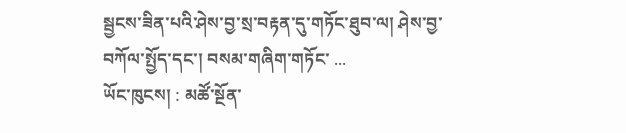སྦྱངས་ཟིན་པའི་ཤེས་བྱ་སྲ་བརྟན་དུ་གཏོང་ཐུབ་ལ། ཤེས་བྱ་བཀོལ་སྤྱོད་དང་། བསམ་གཞིག་གཏོང་ ...
ཡོང་ཁུངས། : མཚོ་སྔོན་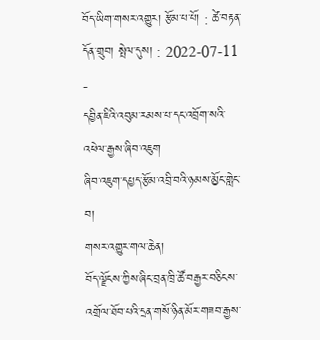བོད་ཡིག་གསར་འགྱུར། རྩོམ་པ་པོ། : ཚེ་བརྟན་དོན་གྲུབ། སྤེལ་དུས། : 2022-07-11 -
དབྱིན་ཇིའི་འབུམ་རམས་པ་དང་འབྲོག་སའི་འཕེལ་རྒྱས་ཞིབ་འཇུག
ཞིབ་འཇུག་དཔྱད་རྩོམ་འབྲི་བའི་ཉམས་མྱོང་གླེང་བ།
གསར་འགྱུར་གལ་ཆེན།
བོད་ལྗོངས་ཀྱིས་ཞིང་བྲན་ཁྲི་ཚོ་བརྒྱར་བཅིངས་འགྲོལ་ཐོབ་པའི་དྲན་གསོ་ཉིན་མོར་གཟབ་རྒྱས་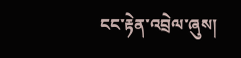ངང་རྟེན་འབྲེལ་ཞུས།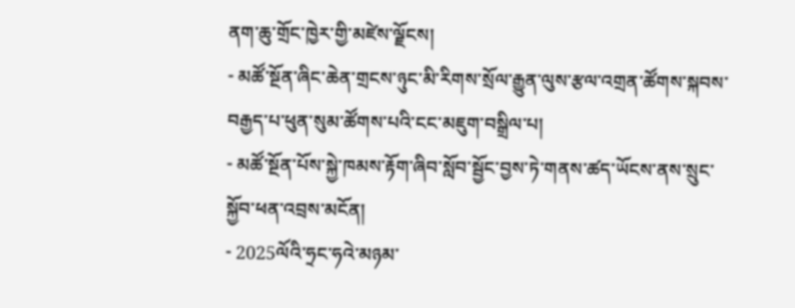ནག་ཆུ་གྲོང་ཁྱེར་གྱི་མཛེས་ལྗོངས།
- མཚོ་སྔོན་ཞིང་ཆེན་གྲངས་ཉུང་མི་རིགས་སྲོལ་རྒྱུན་ལུས་རྩལ་འགྲན་ཚོགས་སྐབས་བརྒྱད་པ་ཕུན་སུམ་ཚོགས་པའི་ངང་མཇུག་བསྒྲིལ་པ།
- མཚོ་སྔོན་པོས་སྐྱེ་ཁམས་རྟོག་ཞིབ་སློབ་སྦྱོང་བྱས་ཏེ་གནས་ཚད་ཡོངས་ནས་སྲུང་སྐྱོབ་ཕན་འབྲས་མངོན།
- 2025ལོའི་ཧྲང་ཧའེ་མཉམ་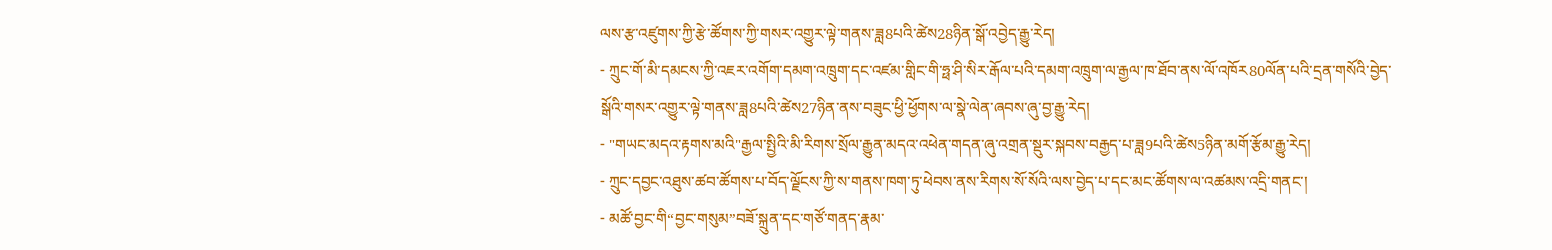ལས་རྩ་འཛུགས་ཀྱི་རྩེ་ཚོགས་ཀྱི་གསར་འགྱུར་ལྟེ་གནས་ཟླ8པའི་ཚེས28ཉིན་སྒོ་འབྱེད་རྒྱུ་རེད།
- ཀྲུང་གོ་མི་དམངས་ཀྱི་འཇར་འགོག་དམག་འཁྲུག་དང་འཛམ་གླིང་གི་ཧྥ་ཤི་སིར་རྒོལ་པའི་དམག་འཁྲུག་ལ་རྒྱལ་ཁ་ཐོབ་ནས་ལོ་འཁོར80ལོན་པའི་དྲན་གསོའི་བྱེད་སྒོའི་གསར་འགྱུར་ལྟེ་གནས་ཟླ8པའི་ཚེས27ཉིན་ནས་བཟུང་ཕྱི་ཕྱོགས་ལ་སྣེ་ལེན་ཞབས་ཞུ་བྱ་རྒྱུ་རེད།
- "གཡང་མདའ་རྟགས་མའི"རྒྱལ་སྤྱིའི་མི་རིགས་སྲོལ་རྒྱུན་མདའ་འཕེན་གདན་ཞུ་འགྲན་སྡུར་སྐབས་བརྒྱད་པ་ཟླ9པའི་ཚེས5ཉིན་མགོ་རྩོམ་རྒྱུ་རེད།
- ཀྲུང་དབྱང་འཐུས་ཚབ་ཚོགས་པ་བོད་ལྗོངས་ཀྱི་ས་གནས་ཁག་ཏུ་ཕེབས་ནས་རིགས་སོ་སོའི་ལས་བྱེད་པ་དང་མང་ཚོགས་ལ་འཚམས་འདྲི་གནང་།
- མཚོ་བྱང་གི“བྱང་གསུམ”བཟོ་སྐྲུན་དང་གཙོ་གནད་རྣམ་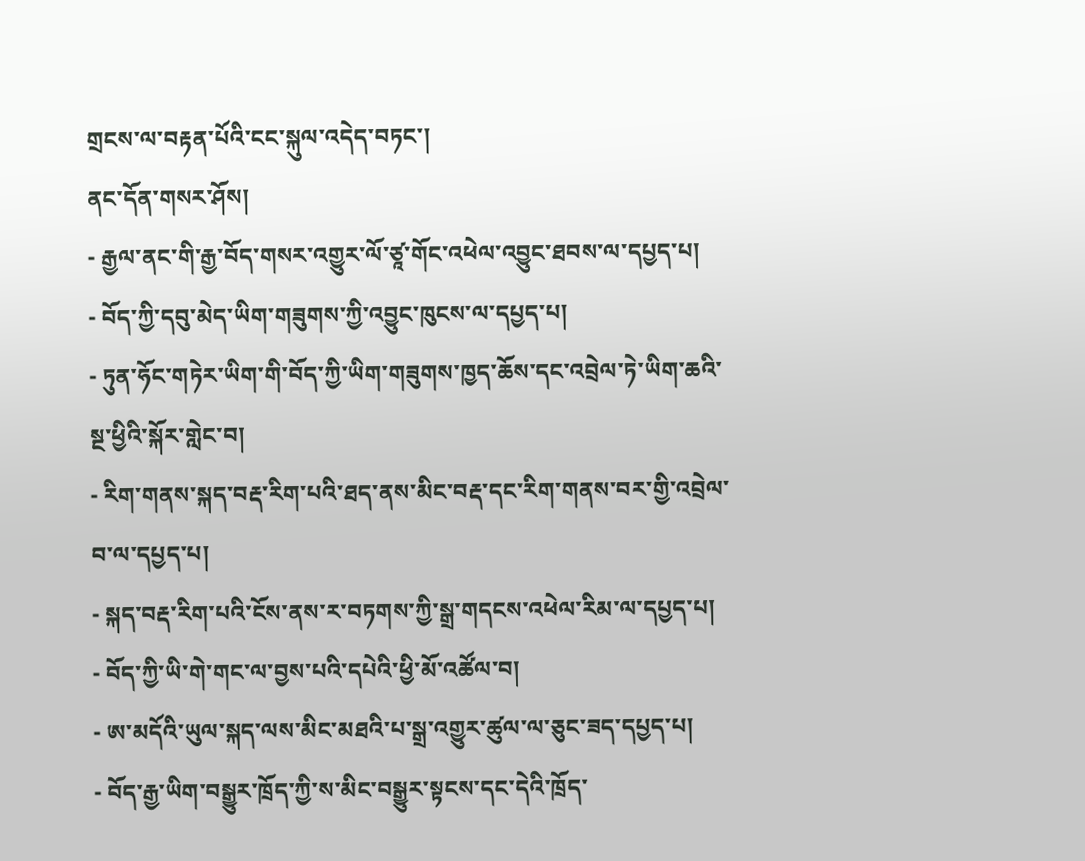གྲངས་ལ་བརྟན་པོའི་ངང་སྐུལ་འདེད་བཏང་།
ནང་དོན་གསར་ཤོས།
- རྒྱལ་ནང་གི་རྒྱ་བོད་གསར་འགྱུར་ལོ་ཙཱ་གོང་འཕེལ་འབྱུང་ཐབས་ལ་དཔྱད་པ།
- བོད་ཀྱི་དབུ་མེད་ཡིག་གཟུགས་ཀྱི་འབྱུང་ཁུངས་ལ་དཔྱད་པ།
- ཏུན་ཧོང་གཏེར་ཡིག་གི་བོད་ཀྱི་ཡིག་གཟུགས་ཁྱད་ཆོས་དང་འབྲེལ་ཏེ་ཡིག་ཆའི་སྔ་ཕྱིའི་སྐོར་གླེང་བ།
- རིག་གནས་སྐད་བརྡ་རིག་པའི་ཐད་ནས་མིང་བརྡ་དང་རིག་གནས་བར་གྱི་འབྲེལ་བ་ལ་དཔྱད་པ།
- སྐད་བརྡ་རིག་པའི་ངོས་ནས་ར་བཏགས་ཀྱི་སྒྲ་གདངས་འཕེལ་རིམ་ལ་དཔྱད་པ།
- བོད་ཀྱི་ཡི་གེ་གང་ལ་བྱས་པའི་དཔེའི་ཕྱི་མོ་འཚོལ་བ།
- ཨ་མདོའི་ཡུལ་སྐད་ལས་མིང་མཐའི་པ་སྒྲ་འགྱུར་ཚུལ་ལ་ཅུང་ཟད་དཔྱད་པ།
- བོད་རྒྱ་ཡིག་བསྒྱུར་ཁྲོད་ཀྱི་ས་མིང་བསྒྱུར་སྟངས་དང་དེའི་ཁྲོད་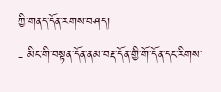ཀྱི་གནད་དོན་རགས་བཤད།
- མིང་གི་བསྟན་དོན་ནམ་བརྡ་དོན་གྱི་གོ་དོན་དང་རིགས་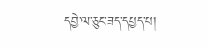དབྱེ་ལ་ཅུང་ཟད་དཔྱད་པ།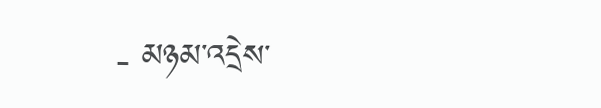- མཉམ་འདྲེས་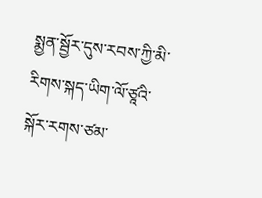སྨྱན་སྦྱོར་དུས་རབས་ཀྱི་མི་རིགས་སྐད་ཡིག་ལོ་ཙཱའི་སྐོར་རགས་ཙམ་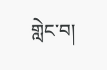གླེང་བ།